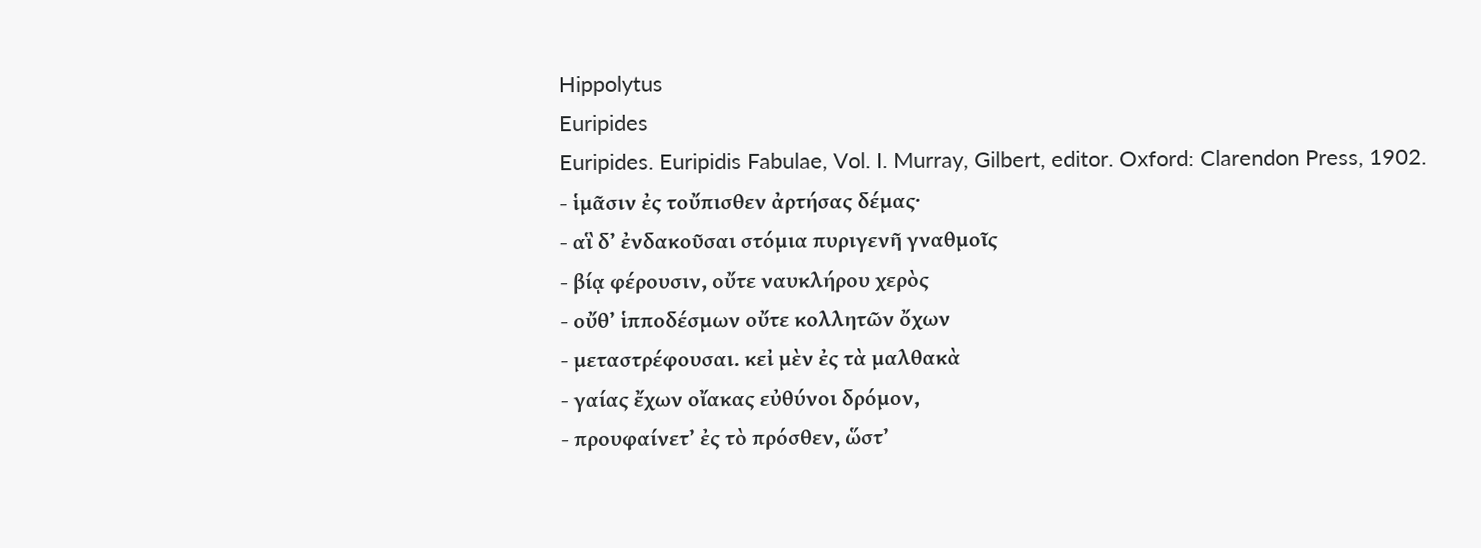Hippolytus
Euripides
Euripides. Euripidis Fabulae, Vol. I. Murray, Gilbert, editor. Oxford: Clarendon Press, 1902.
- ἱμᾶσιν ἐς τοὔπισθεν ἀρτήσας δέμας·
- αἳ δ’ ἐνδακοῦσαι στόμια πυριγενῆ γναθμοῖς
- βίᾳ φέρουσιν, οὔτε ναυκλήρου χερὸς
- οὔθ’ ἱπποδέσμων οὔτε κολλητῶν ὄχων
- μεταστρέφουσαι. κεἰ μὲν ἐς τὰ μαλθακὰ
- γαίας ἔχων οἴακας εὐθύνοι δρόμον,
- προυφαίνετ’ ἐς τὸ πρόσθεν, ὥστ’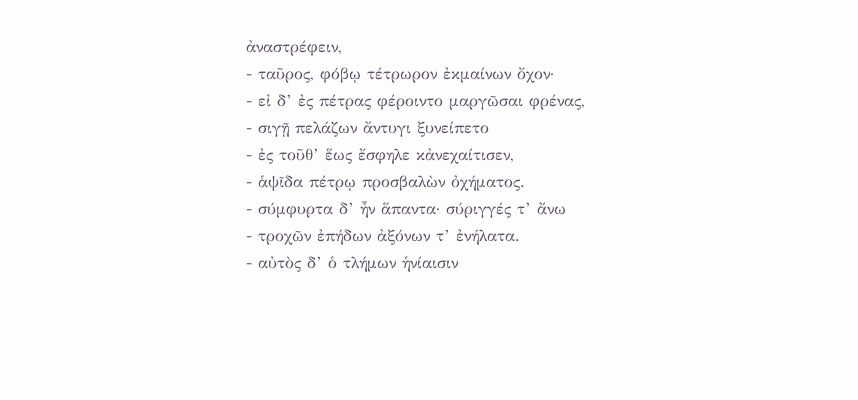ἀναστρέφειν,
- ταῦρος, φόβῳ τέτρωρον ἐκμαίνων ὄχον·
- εἰ δ’ ἐς πέτρας φέροιντο μαργῶσαι φρένας,
- σιγῇ πελάζων ἄντυγι ξυνείπετο
- ἐς τοῦθ’ ἕως ἔσφηλε κἀνεχαίτισεν,
- ἁψῖδα πέτρῳ προσβαλὼν ὀχήματος.
- σύμφυρτα δ’ ἦν ἅπαντα· σύριγγές τ’ ἄνω
- τροχῶν ἐπήδων ἀξόνων τ’ ἐνήλατα.
- αὐτὸς δ’ ὁ τλήμων ἡνίαισιν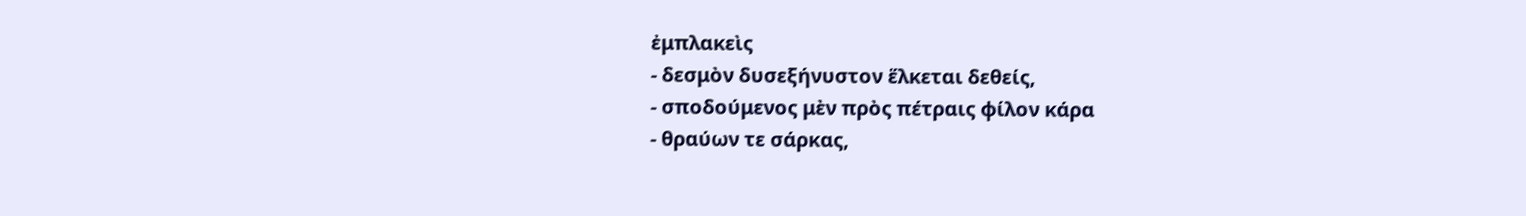ἐμπλακεὶς
- δεσμὸν δυσεξήνυστον ἕλκεται δεθείς,
- σποδούμενος μὲν πρὸς πέτραις φίλον κάρα
- θραύων τε σάρκας,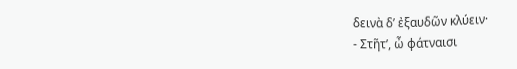δεινὰ δ’ ἐξαυδῶν κλύειν·
- Στῆτ’, ὦ φάτναισι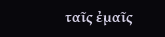ταῖς ἐμαῖς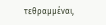τεθραμμέναι,